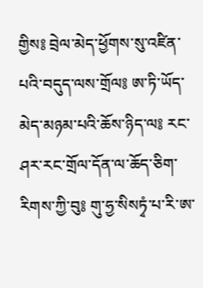གྱིས༔ བྲེལ་མེད་ཕྱོགས་སུ་འཛིན་པའི་བདུད་ལས་གྲོལ༔ ཨ་ཏི་ཡོད་མེད་མཉམ་པའི་ཆོས་ཉིད་ལ༔ རང་ཤར་རང་གྲོལ་དོན་ལ་ཆོད་ཅིག་རིགས་ཀྱི་བུ༔ གུ་ཧྱ་སིསཏྭཾ་པ་རི་ཨ་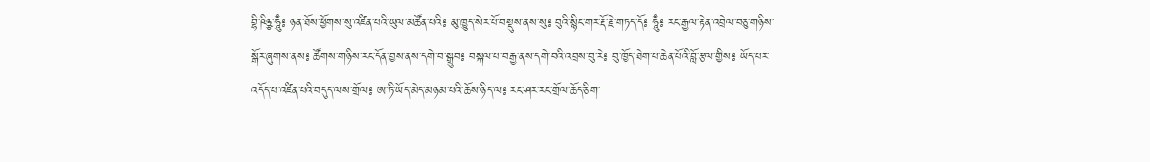བྷི་ཥིཉྩ་ཧཱུྃ༔ ཉན་ཐོས་ཕྱོགས་སུ་འཛིན་པའི་ཡུལ་མཚོན་པའི༔ མུ་ཁྱུད་སེར་པོ་བསྡུས་ནས་སུ༔ བུའི་སྙིང་གར་རྡོ་རྗེ་གཏད་དོ༔ ཧཱུྃ༔ རང་རྒྱལ་རྟེན་འབྲེལ་བཅུ་གཉིས་སྒོར་ཞུགས་ནས༔ ཚོགས་གཉིས་རང་དོན་བྱས་ནས་དགེ་བ་སྒྲུབ༔ བསྐལ་པ་བརྒྱ་ནས་དགེ་བའི་འབྲས་བུ་རེ༔ བུ་ཁྱོད་ཐེག་པ་ཆེན་པོའི་བློ་རྩལ་གྱིས༔ ཡོད་པར་འདོད་པ་འཛིན་པའི་བདུད་ལས་གྲོལ༔ ཨ་ཏི་ཡོད་མེད་མཉམ་པའི་ཆོས་ཉིད་ལ༔ རང་ཤར་རང་གྲོལ་ཆོད་ཅིག་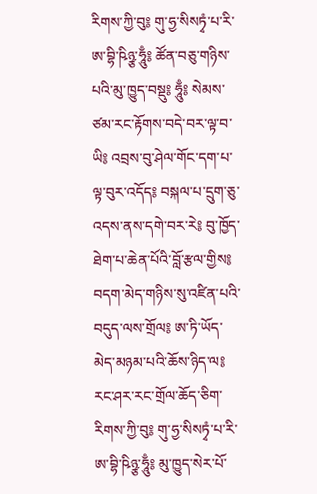རིགས་ཀྱི་བུ༔ གུ་ཧྱ་སིསཏྭཾ་པ་རི་ཨ་བྷི་ཥིཉྩ་ཧཱུྃ༔ ཚོན་བཅུ་གཉིས་པའི་མུ་ཁྱུད་བསྡུ༔ ཧཱུྃ༔ སེམས་ཙམ་རང་རྟོགས་བདེ་བར་ལྟ་བ་ཡི༔ འབྲས་བུ་ཤེལ་གོང་དག་པ་ལྟ་བུར་འདོད༔ བསྐལ་པ་དྲུག་ཅུ་འདས་ནས་དགེ་བར་རེ༔ བུ་ཁྱོད་ཐེག་པ་ཆེན་པོའི་བློ་རྩལ་གྱིས༔ བདག་མེད་གཉིས་སུ་འཛིན་པའི་བདུད་ལས་གྲོལ༔ ཨ་ཏི་ཡོད་མེད་མཉམ་པའི་ཆོས་ཉིད་ལ༔ རང་ཤར་རང་གྲོལ་ཆོད་ཅིག་རིགས་ཀྱི་བུ༔ གུ་ཧྱ་སིསཏྭཾ་པ་རི་ཨ་བྷི་ཥིཉྩ་ཧཱུྃ༔ མུ་ཁྱུད་སེར་པོ་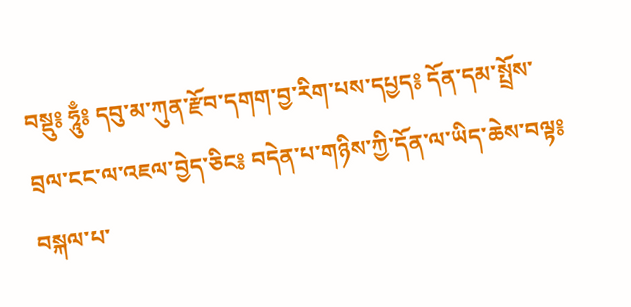བསྡུ༔ ཧཱུྃ༔ དབུ་མ་ཀུན་རྫོབ་དགག་བྱ་རིག་པས་དཔྱད༔ དོན་དམ་སྤྲོས་བྲལ་ངང་ལ་འཇལ་བྱེད་ཅིང༔ བདེན་པ་གཉིས་ཀྱི་དོན་ལ་ཡིད་ཆེས་བལྟ༔ བསྐལ་པ་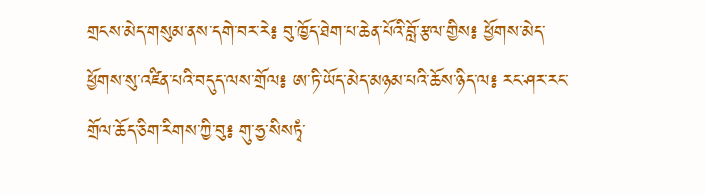གྲངས་མེད་གསུམ་ནས་དགེ་བར་རེ༔ བུ་ཁྱོད་ཐེག་པ་ཆེན་པོའི་བློ་རྩལ་གྱིས༔ ཕྱོགས་མེད་ཕྱོགས་སུ་འཛིན་པའི་བདུད་ལས་གྲོལ༔ ཨ་ཏི་ཡོད་མེད་མཉམ་པའི་ཆོས་ཉིད་ལ༔ རང་ཤར་རང་གྲོལ་ཆོད་ཅིག་རིགས་ཀྱི་བུ༔ གུ་ཧྱ་སིསཏྭཾ་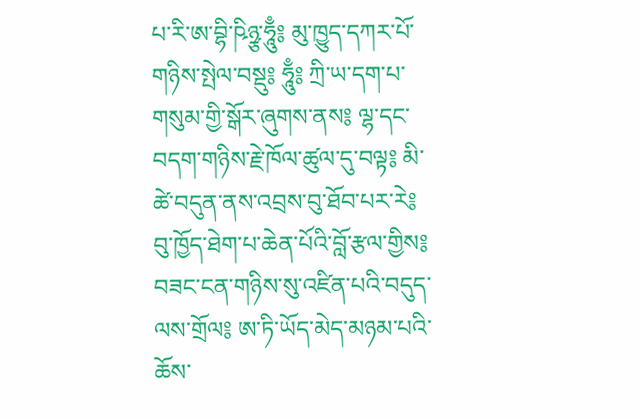པ་རི་ཨ་བྷི་ཥིཉྩ་ཧཱུྃ༔ མུ་ཁྱུད་དཀར་པོ་གཉིས་སྤེལ་བསྡུ༔ ཧཱུྃ༔ ཀྲི་ཡ་དག་པ་གསུམ་གྱི་སྒོར་ཞུགས་ནས༔ ལྷ་དང་བདག་གཉིས་རྗེ་ཁོལ་ཚུལ་དུ་བལྟ༔ མི་ཚེ་བདུན་ནས་འབྲས་བུ་ཐོབ་པར་རེ༔ བུ་ཁྱོད་ཐེག་པ་ཆེན་པོའི་བློ་རྩལ་གྱིས༔ བཟང་ངན་གཉིས་སུ་འཛིན་པའི་བདུད་ལས་གྲོལ༔ ཨ་ཏི་ཡོད་མེད་མཉམ་པའི་ཆོས་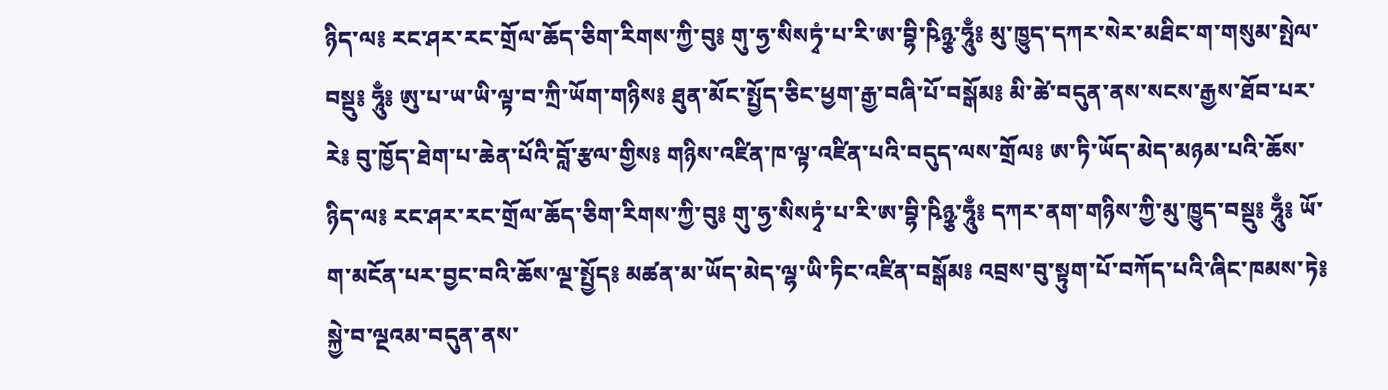ཉིད་ལ༔ རང་ཤར་རང་གྲོལ་ཆོད་ཅིག་རིགས་ཀྱི་བུ༔ གུ་ཧྱ་སིསཏྭཾ་པ་རི་ཨ་བྷི་ཥིཉྩ་ཧཱུྃ༔ མུ་ཁྱུད་དཀར་སེར་མཐིང་ག་གསུམ་སྤེལ་བསྡུ༔ ཧཱུྃ༔ ཨུ་པ་ཡ་ཡི་ལྟ་བ་ཀྲི་ཡོག་གཉིས༔ ཐུན་མོང་སྤྱོད་ཅིང་ཕྱག་རྒྱ་བཞི་པོ་བསྒོམ༔ མི་ཚེ་བདུན་ནས་སངས་རྒྱས་ཐོབ་པར་རེ༔ བུ་ཁྱོད་ཐེག་པ་ཆེན་པོའི་བློ་རྩལ་གྱིས༔ གཉིས་འཛིན་ཁ་ལྟ་འཛིན་པའི་བདུད་ལས་གྲོལ༔ ཨ་ཏི་ཡོད་མེད་མཉམ་པའི་ཆོས་ཉིད་ལ༔ རང་ཤར་རང་གྲོལ་ཆོད་ཅིག་རིགས་ཀྱི་བུ༔ གུ་ཧྱ་སིསཏྭཾ་པ་རི་ཨ་བྷི་ཥིཉྩ་ཧཱུྃ༔ དཀར་ནག་གཉིས་ཀྱི་མུ་ཁྱུད་བསྡུ༔ ཧཱུྃ༔ ཡོ་ག་མངོན་པར་བྱང་བའི་ཆོས་ལྔ་སྤྱོད༔ མཚན་མ་ཡོད་མེད་ལྷ་ཡི་ཏིང་འཛིན་བསྒོམ༔ འབྲས་བུ་སྟུག་པོ་བཀོད་པའི་ཞིང་ཁམས་ཏེ༔ སྐྱེ་བ་ལྔའམ་བདུན་ནས་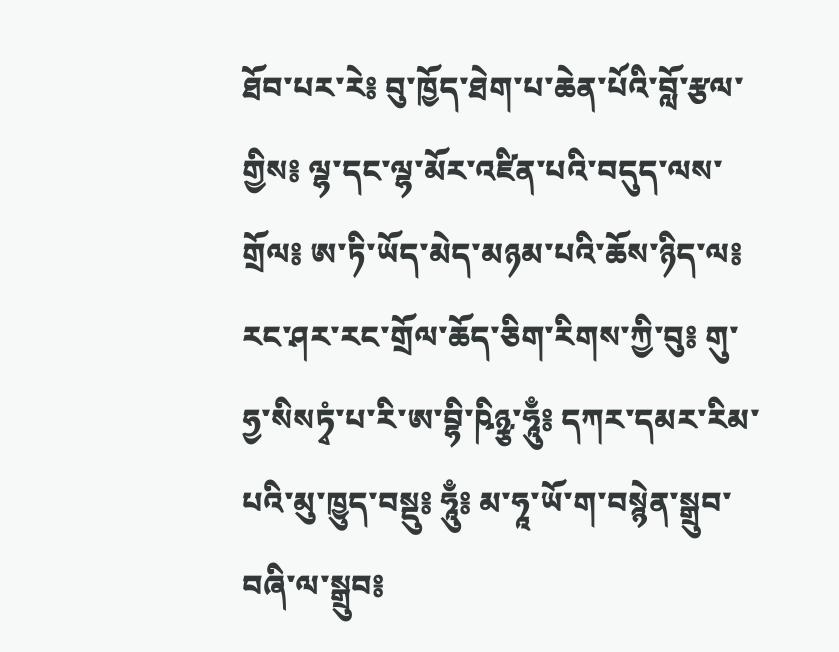ཐོབ་པར་རེ༔ བུ་ཁྱོད་ཐེག་པ་ཆེན་པོའི་བློ་རྩལ་གྱིས༔ ལྷ་དང་ལྷ་མོར་འཛིན་པའི་བདུད་ལས་གྲོལ༔ ཨ་ཏི་ཡོད་མེད་མཉམ་པའི་ཆོས་ཉིད་ལ༔ རང་ཤར་རང་གྲོལ་ཆོད་ཅིག་རིགས་ཀྱི་བུ༔ གུ་ཧྱ་སིསཏྭཾ་པ་རི་ཨ་བྷི་ཥིཉྩ་ཧཱུྃ༔ དཀར་དམར་རིམ་པའི་མུ་ཁྱུད་བསྡུ༔ ཧཱུྃ༔ མ་ཧཱ་ཡོ་ག་བསྙེན་སྒྲུབ་བཞི་ལ་སྒྲུབ༔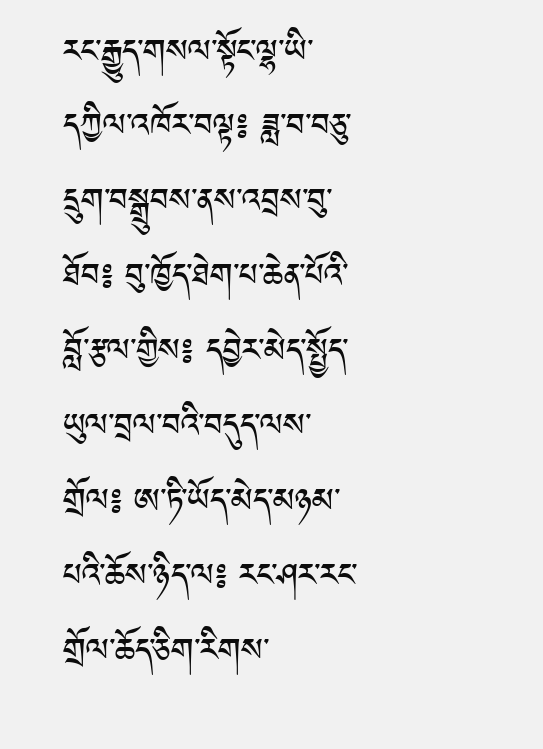རང་རྒྱུད་གསལ་སྟོང་ལྷ་ཡི་དཀྱིལ་འཁོར་བལྟ༔ ཟླ་བ་བཅུ་དྲུག་བསྒྲུབས་ནས་འབྲས་བུ་ཐོབ༔ བུ་ཁྱོད་ཐེག་པ་ཆེན་པོའི་བློ་རྩལ་གྱིས༔ དབྱེར་མེད་སྤྱོད་ཡུལ་བྲལ་བའི་བདུད་ལས་གྲོལ༔ ཨ་ཏི་ཡོད་མེད་མཉམ་པའི་ཆོས་ཉིད་ལ༔ རང་ཤར་རང་གྲོལ་ཆོད་ཅིག་རིགས་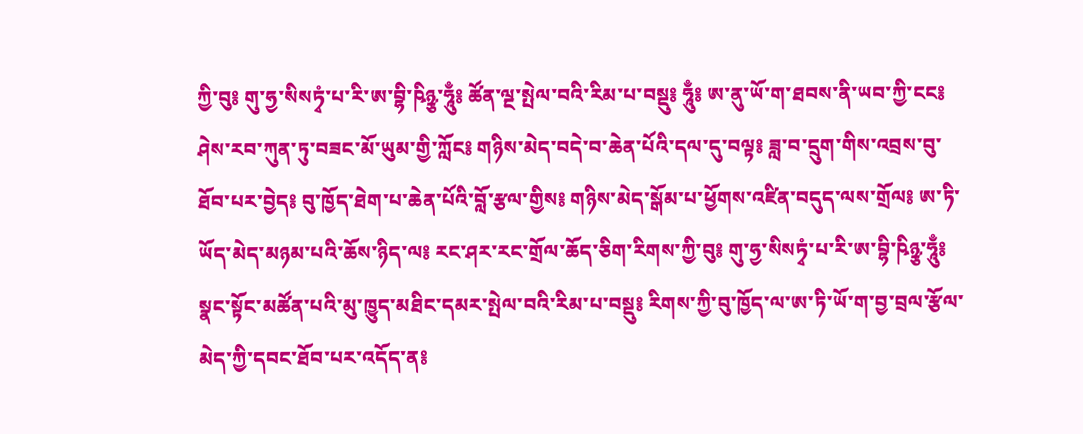ཀྱི་བུ༔ གུ་ཧྱ་སིསཏྭཾ་པ་རི་ཨ་བྷི་ཥིཉྩ་ཧཱུྃ༔ ཚོན་ལྔ་སྤེལ་བའི་རིམ་པ་བསྡུ༔ ཧཱུྃ༔ ཨ་ནུ་ཡོ་ག་ཐབས་ནི་ཡབ་ཀྱི་ངང༔ ཤེས་རབ་ཀུན་ཏུ་བཟང་མོ་ཡུམ་གྱི་ཀློང༔ གཉིས་མེད་བདེ་བ་ཆེན་པོའི་དལ་དུ་བལྟ༔ ཟླ་བ་དྲུག་གིས་འབྲས་བུ་ཐོབ་པར་བྱེད༔ བུ་ཁྱོད་ཐེག་པ་ཆེན་པོའི་བློ་རྩལ་གྱིས༔ གཉིས་མེད་སྒོམ་པ་ཕྱོགས་འཛིན་བདུད་ལས་གྲོལ༔ ཨ་ཏི་ཡོད་མེད་མཉམ་པའི་ཆོས་ཉིད་ལ༔ རང་ཤར་རང་གྲོལ་ཆོད་ཅིག་རིགས་ཀྱི་བུ༔ གུ་ཧྱ་སིསཏྭཾ་པ་རི་ཨ་བྷི་ཥིཉྩ་ཧཱུྃ༔ སྣང་སྟོང་མཚོན་པའི་མུ་ཁྱུད་མཐིང་དམར་སྤེལ་བའི་རིམ་པ་བསྡུ༔ རིགས་ཀྱི་བུ་ཁྱོད་ལ་ཨ་ཏི་ཡོ་ག་བྱ་བྲལ་རྩོལ་མེད་ཀྱི་དབང་ཐོབ་པར་འདོད་ན༔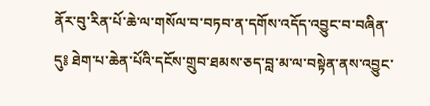ནོར་བུ་རིན་པོ་ཆེ་ལ་གསོལ་བ་བཏབ་ན་དགོས་འདོད་འབྱུང་བ་བཞིན་དུ༔ ཐེག་པ་ཆེན་པོའི་དངོས་གྲུབ་ཐམས་ཅད་བླ་མ་ལ་བསྟེན་ནས་འབྱུང་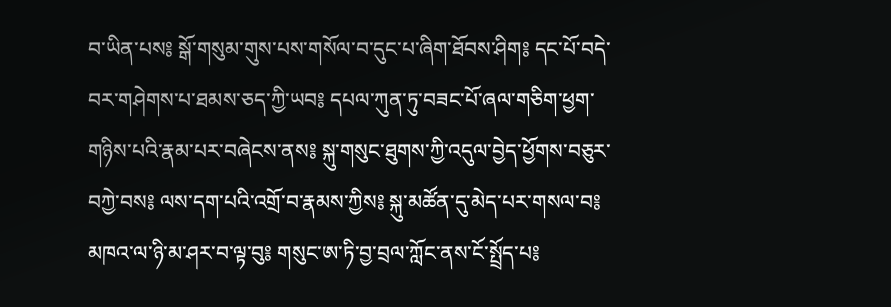བ་ཡིན་པས༔ སྒོ་གསུམ་གུས་པས་གསོལ་བ་དུང་པ་ཞིག་ཐོབས་ཤིག༔ དང་པོ་བདེ་བར་གཤེགས་པ་ཐམས་ཅད་ཀྱི་ཡབ༔ དཔལ་ཀུན་ཏུ་བཟང་པོ་ཞལ་གཅིག་ཕྱག་གཉིས་པའི་རྣམ་པར་བཞེངས་ནས༔ སྐུ་གསུང་ཐུགས་ཀྱི་འདུལ་བྱེད་ཕྱོགས་བཅུར་བཀྱེ་བས༔ ལས་དག་པའི་འགྲོ་བ་རྣམས་ཀྱིས༔ སྐུ་མཚོན་དུ་མེད་པར་གསལ་བ༔ མཁའ་ལ་ཉི་མ་ཤར་བ་ལྟ་བུ༔ གསུང་ཨ་ཏི་བྱ་བྲལ་ཀློང་ནས་ངོ་སྤྲོད་པ༔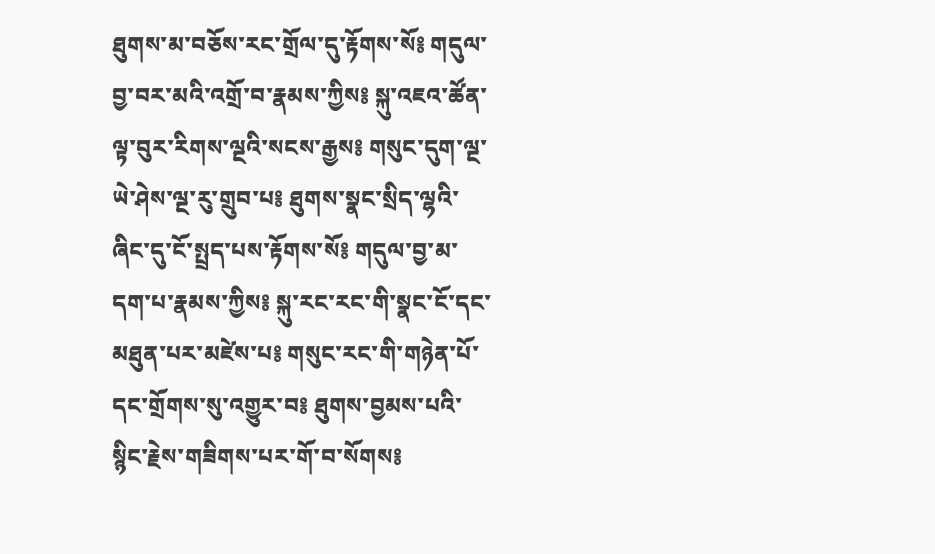ཐུགས་མ་བཅོས་རང་གྲོལ་དུ་རྟོགས་སོ༔ གདུལ་བྱ་བར་མའི་འགྲོ་བ་རྣམས་ཀྱིས༔ སྐུ་འཇའ་ཚོན་ལྟ་བུར་རིགས་ལྔའི་སངས་རྒྱས༔ གསུང་དུག་ལྔ་ཡེ་ཤེས་ལྔ་རུ་གྲུབ་པ༔ ཐུགས་སྣང་སྲིད་ལྷའི་ཞིང་དུ་ངོ་སྤྲད་པས་རྟོགས་སོ༔ གདུལ་བྱ་མ་དག་པ་རྣམས་ཀྱིས༔ སྐུ་རང་རང་གི་སྣང་ངོ་དང་མཐུན་པར་མཛེས་པ༔ གསུང་རང་གི་གཉེན་པོ་དང་གྲོགས་སུ་འགྱུར་བ༔ ཐུགས་བྱམས་པའི་སྙིང་རྗེས་གཟིགས་པར་གོ་བ་སོགས༔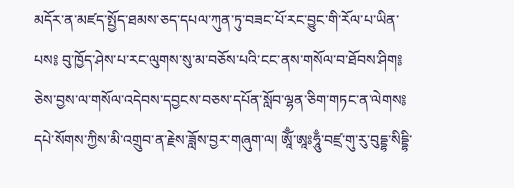མདོར་ན་མཛད་སྤྱོད་ཐམས་ཅད་དཔལ་ཀུན་ཏུ་བཟང་པོ་རང་བྱུང་གི་རོལ་པ་ཡིན་པས༔ བུ་ཁྱོད་ཤེས་པ་རང་ལུགས་སུ་མ་བཅོས་པའི་ངང་ནས་གསོལ་བ་ཐོབས་ཤིག༔ ཅེས་བྱས་ལ་གསོལ་འདེབས་དབྱངས་བཅས་དཔོན་སློབ་ལྷན་ཅིག་གཏང་ན་ལེགས༔ དཔེ་སོགས་ཀྱིས་མི་འགྲུབ་ན་རྗེས་ཟློས་བྱར་གཞུག་ལ། ཨཱོྃ་ཨཱཿཧཱུྃ་བཛྲ་གུ་རུ་བུདྡྷ་སིདྡྷི་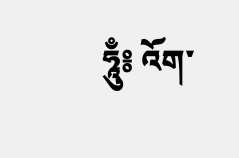ཧཱུྃ༔ འོག་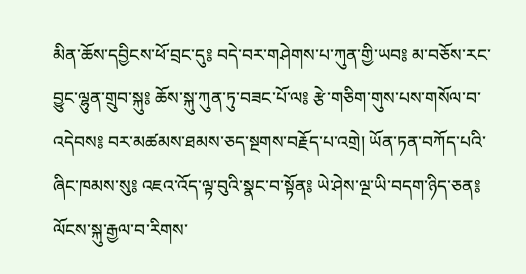མིན་ཆོས་དབྱིངས་ཕོ་བྲང་དུ༔ བདེ་བར་གཤེགས་པ་ཀུན་གྱི་ཡབ༔ མ་བཅོས་རང་བྱུང་ལྷུན་གྲུབ་སྐུ༔ ཆོས་སྐུ་ཀུན་ཏུ་བཟང་པོ་ལ༔ རྩེ་གཅིག་གུས་པས་གསོལ་བ་འདེབས༔ བར་མཚམས་ཐམས་ཅད་སྔགས་བརྗོད་པ་འགྲེ། ཡོན་ཏན་བཀོད་པའི་ཞིང་ཁམས་སུ༔ འཇའ་འོད་ལྟ་བུའི་སྣང་བ་སྟོན༔ ཡེ་ཤེས་ལྔ་ཡི་བདག་ཉིད་ཅན༔ ལོངས་སྐུ་རྒྱལ་བ་རིགས་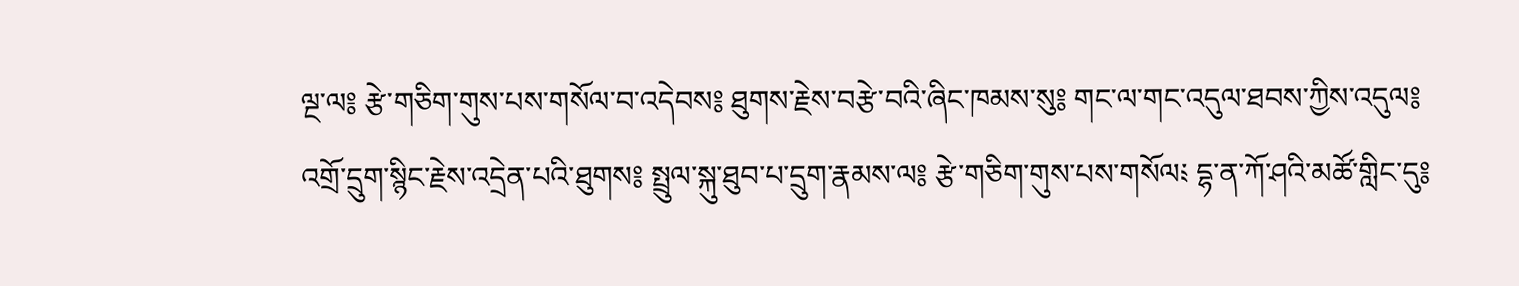ལྔ་ལ༔ རྩེ་གཅིག་གུས་པས་གསོལ་བ་འདེབས༔ ཐུགས་རྗེས་བརྩེ་བའི་ཞིང་ཁམས་སུ༔ གང་ལ་གང་འདུལ་ཐབས་ཀྱིས་འདུལ༔ འགྲོ་དྲུག་སྙིང་རྗེས་འདྲེན་པའི་ཐུགས༔ སྤྲུལ་སྐུ་ཐུབ་པ་དྲུག་རྣམས་ལ༔ རྩེ་གཅིག་གུས་པས་གསོལ༴ དྷ་ན་ཀོ་ཤའི་མཚོ་གླིང་དུ༔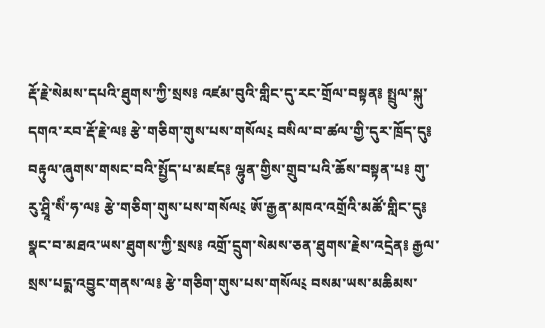རྡོ་རྗེ་སེམས་དཔའི་ཐུགས་ཀྱི་སྲས༔ འཛམ་བུའི་གླིང་དུ་རང་གྲོལ་བསྟན༔ སྤྲུལ་སྐུ་དགའ་རབ་རྡོ་རྗེ་ལ༔ རྩེ་གཅིག་གུས་པས་གསོལ༴ བསིལ་བ་ཚལ་གྱི་དུར་ཁྲོད་དུ༔ བརྟུལ་ཞུགས་གསང་བའི་སྤྱོད་པ་མཛད༔ ལྷུན་གྱིས་གྲུབ་པའི་ཆོས་བསྟན་པ༔ གུ་རུ་ཤྲཱི་སིཾ་ཧ་ལ༔ རྩེ་གཅིག་གུས་པས་གསོལ༴ ཨོ་རྒྱན་མཁའ་འགྲོའི་མཚོ་གླིང་དུ༔ སྣང་བ་མཐའ་ཡས་ཐུགས་ཀྱི་སྲས༔ འགྲོ་དྲུག་སེམས་ཅན་ཐུགས་རྗེས་འདྲེན༔ རྒྱལ་སྲས་པདྨ་འབྱུང་གནས་ལ༔ རྩེ་གཅིག་གུས་པས་གསོལ༴ བསམ་ཡས་མཆིམས་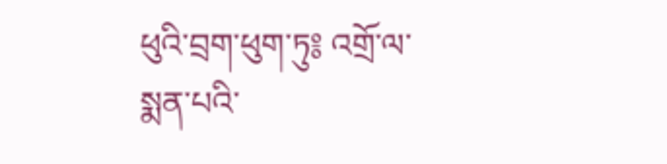ཕུའི་བྲག་ཕུག་ཏུ༔ འགྲོ་ལ་སྨན་པའི་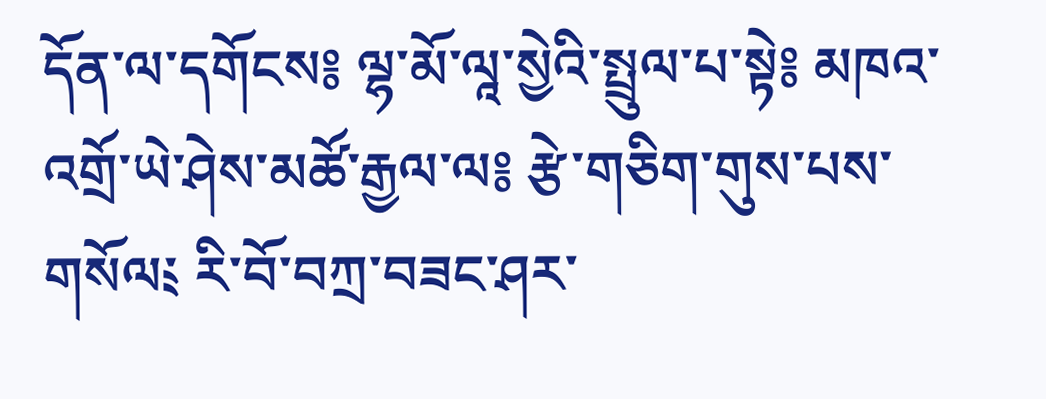དོན་ལ་དགོངས༔ ལྷ་མོ་ལཱ་སྱེའི་སྤྲུལ་པ་སྟེ༔ མཁའ་འགྲོ་ཡེ་ཤེས་མཚོ་རྒྱལ་ལ༔ རྩེ་གཅིག་གུས་པས་གསོལ༴ རི་བོ་བཀྲ་བཟང་ཤར་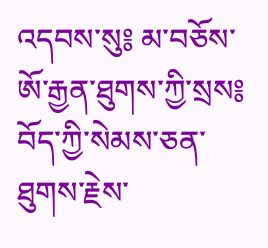འདབས་སུ༔ མ་བཅོས་ཨོ་རྒྱན་ཐུགས་ཀྱི་སྲས༔ བོད་ཀྱི་སེམས་ཅན་ཐུགས་རྗེས་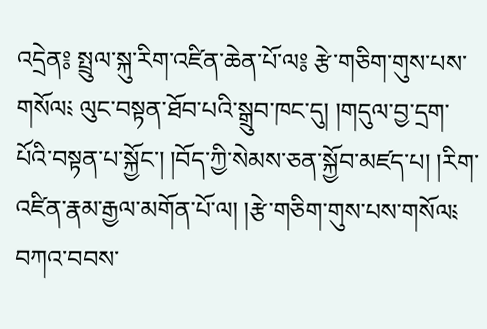འདྲེན༔ སྤྲུལ་སྐུ་རིག་འཛིན་ཆེན་པོ་ལ༔ རྩེ་གཅིག་གུས་པས་གསོལ༴ ལུང་བསྟན་ཐོབ་པའི་སྒྲུབ་ཁང་དུ། །གདུལ་བྱ་དྲག་པོའི་བསྟན་པ་སྐྱོང་། །བོད་ཀྱི་སེམས་ཅན་སྐྱོབ་མཛད་པ། །རིག་འཛིན་རྣམ་རྒྱལ་མགོན་པོ་ལ། །རྩེ་གཅིག་གུས་པས་གསོལ༴ བཀའ་བབས་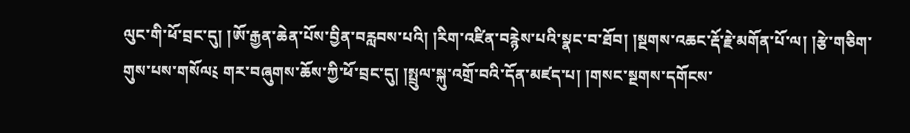ལུང་གི་ཕོ་བྲང་དུ། །ཨོ་རྒྱན་ཆེན་པོས་བྱིན་བརླབས་པའི། །རིག་འཛིན་བརྙེས་པའི་སྣང་བ་ཐོབ། །སྔགས་འཆང་རྡོ་རྗེ་མགོན་པོ་ལ། །རྩེ་གཅིག་གུས་པས་གསོལ༴ གར་བཞུགས་ཆོས་ཀྱི་ཕོ་བྲང་དུ། །སྤྲུལ་སྐུ་འགྲོ་བའི་དོན་མཛད་པ། །གསང་སྔགས་དགོངས་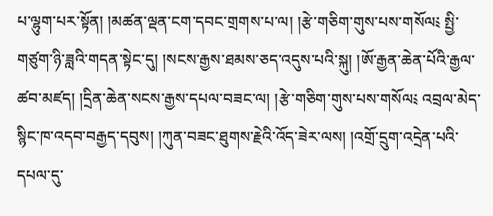པ་ལྷུག་པར་སྟོན། །མཚན་ལྡན་ངག་དབང་གྲགས་པ་ལ། །རྩེ་གཅིག་གུས་པས་གསོལ༴ སྤྱི་གཙུག་ཉི་ཟླའི་གདན་སྟེང་དུ། །སངས་རྒྱས་ཐམས་ཅད་འདུས་པའི་སྐུ། །ཨོ་རྒྱན་ཆེན་པོའི་རྒྱལ་ཚབ་མཛད། །དྲིན་ཆེན་སངས་རྒྱས་དཔལ་བཟང་ལ། །རྩེ་གཅིག་གུས་པས་གསོལ༴ འབྲལ་མེད་སྙིང་ཁ་འདབ་བརྒྱད་དབུས། །ཀུན་བཟང་ཐུགས་རྗེའི་འོད་ཟེར་ལས། །འགྲོ་དྲུག་འདྲེན་པའི་དཔལ་དུ་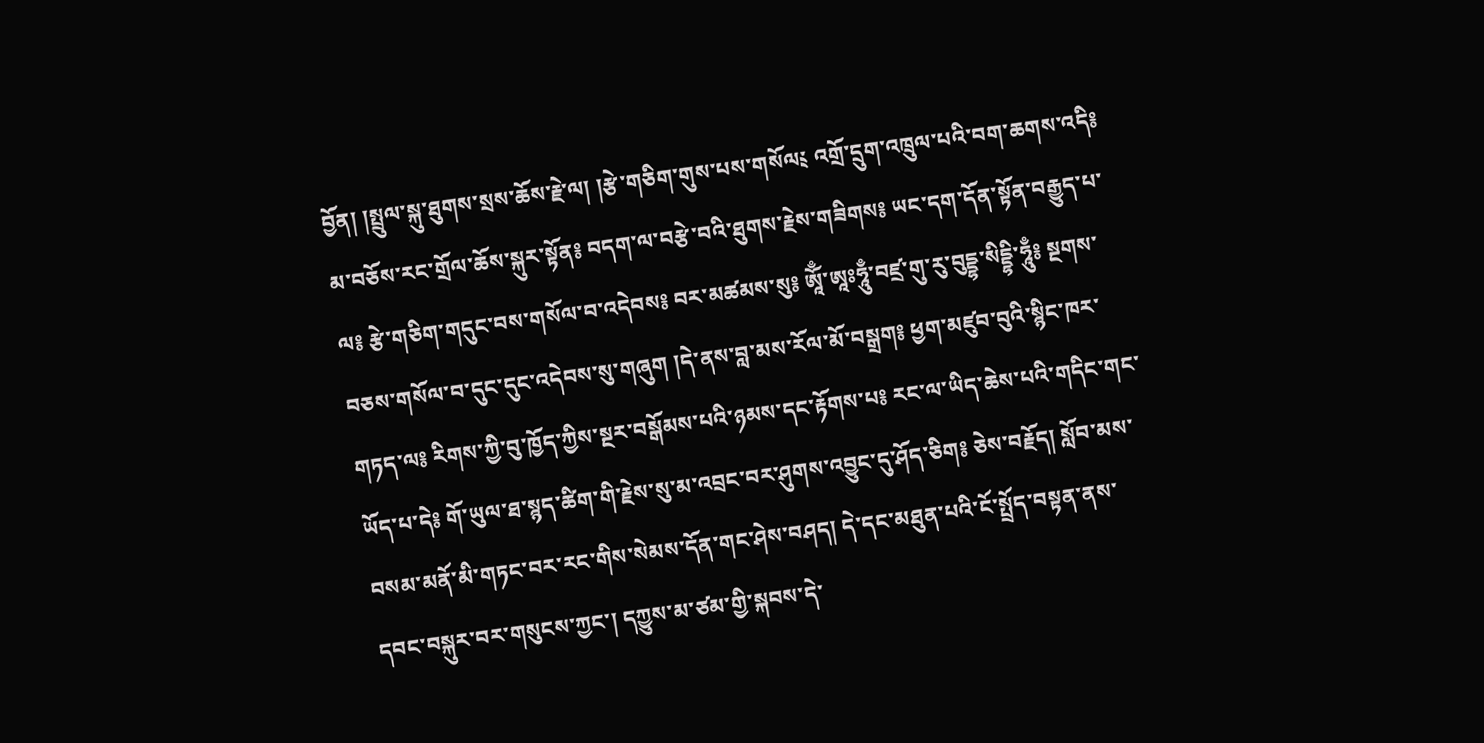བྱོན། །སྤྲུལ་སྐུ་ཐུགས་སྲས་ཆོས་རྗེ་ལ། །རྩེ་གཅིག་གུས་པས་གསོལ༴ འགྲོ་དྲུག་འཁྲུལ་པའི་བག་ཆགས་འདི༔ མ་བཅོས་རང་གྲོལ་ཆོས་སྐུར་སྟོན༔ བདག་ལ་བརྩེ་བའི་ཐུགས་རྗེས་གཟིགས༔ ཡང་དག་དོན་སྟོན་བརྒྱུད་པ་ལ༔ རྩེ་གཅིག་གདུང་བས་གསོལ་བ་འདེབས༔ བར་མཚམས་སུ༔ ཨཱོྃ་ཨཱཿཧཱུྃ་བཛྲ་གུ་རུ་བུདྡྷ་སིདྡྷི་ཧཱུྃ༔ སྔགས་བཅས་གསོལ་བ་དུང་དུང་འདེབས་སུ་གཞུག །དེ་ནས་བླ་མས་རོལ་མོ་བསྒྲག༔ ཕྱག་མཛུབ་བུའི་སྙིང་ཁར་གཏད་ལ༔ རིགས་ཀྱི་བུ་ཁྱོད་ཀྱིས་སྔར་བསྒོམས་པའི་ཉམས་དང་རྟོགས་པ༔ རང་ལ་ཡིད་ཆེས་པའི་གདིང་གང་ཡོད་པ་དེ༔ གོ་ཡུལ་ཐ་སྙད་ཚིག་གི་རྗེས་སུ་མ་འབྲང་བར་ཤུགས་འབྱུང་དུ་ཤོད་ཅིག༔ ཅེས་བརྗོད། སློབ་མས་བསམ་མནོ་མི་གཏང་བར་རང་གིས་སེམས་དོན་གང་ཤེས་བཤད། དེ་དང་མཐུན་པའི་ངོ་སྤྲོད་བསྟན་ནས་དབང་བསྐུར་བར་གསུངས་ཀྱང་། དཀྱུས་མ་ཙམ་གྱི་སྐབས་དེ་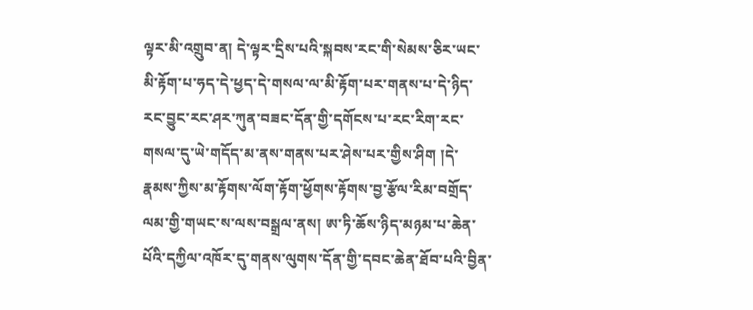ལྟར་མི་འགྲུབ་ན། དེ་ལྟར་དྲིས་པའི་སྐབས་རང་གི་སེམས་ཅིར་ཡང་མི་རྟོག་པ་ཧད་དེ་ཕྱད་དེ་གསལ་ལ་མི་རྟོག་པར་གནས་པ་དེ་ཉིད་རང་བྱུང་རང་ཤར་ཀུན་བཟང་དོན་གྱི་དགོངས་པ་རང་རིག་རང་གསལ་དུ་ཡེ་གདོད་མ་ནས་གནས་པར་ཤེས་པར་གྱིས་ཤིག །དེ་རྣམས་ཀྱིས་མ་རྟོགས་ལོག་རྟོག་ཕྱོགས་རྟོགས་བྱ་རྩོལ་རིམ་བགྲོད་ལམ་གྱི་གཡང་ས་ལས་བསྒྲལ་ནས། ཨ་ཏི་ཆོས་ཉིད་མཉམ་པ་ཆེན་པོའི་དཀྱིལ་འཁོར་དུ་གནས་ལུགས་དོན་གྱི་དབང་ཆེན་ཐོབ་པའི་བྱིན་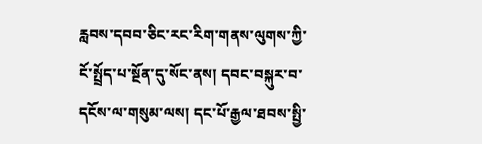རླབས་དབབ་ཅིང་རང་རིག་གནས་ལུགས་ཀྱི་ངོ་སྤྲོད་པ་སྔོན་དུ་སོང་ནས། དབང་བསྐུར་བ་དངོས་ལ་གསུམ་ལས། དང་པོ་རྒྱལ་ཐབས་སྤྱི་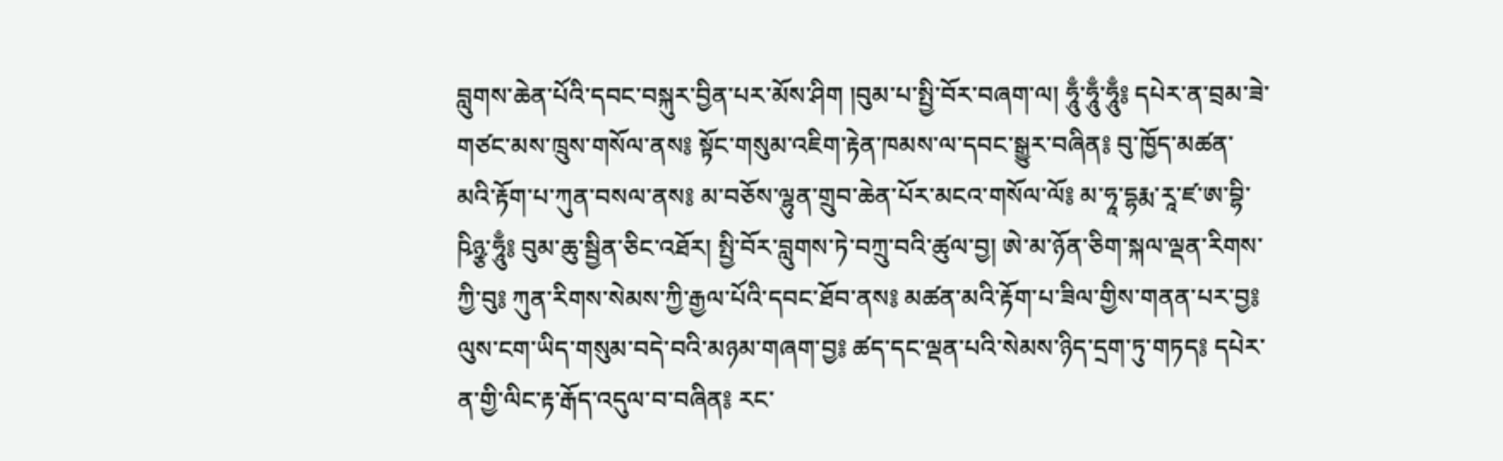བླུགས་ཆེན་པོའི་དབང་བསྐུར་བྱིན་པར་མོས་ཤིག །བུམ་པ་སྤྱི་བོར་བཞག་ལ། ཧཱུྃ་ཧཱུྃ་ཧཱུྃ༔ དཔེར་ན་བྲམ་ཟེ་གཙང་མས་ཁྲུས་གསོལ་ནས༔ སྟོང་གསུམ་འཇིག་རྟེན་ཁམས་ལ་དབང་སྒྱུར་བཞིན༔ བུ་ཁྱོད་མཚན་མའི་རྟོག་པ་ཀུན་བསལ་ནས༔ མ་བཅོས་ལྷུན་གྲུབ་ཆེན་པོར་མངའ་གསོལ་ལོ༔ མ་ཧཱ་དྷརྨ་རཱ་ཛ་ཨ་བྷི་ཥིཉྩ་ཧཱུྃ༔ བུམ་ཆུ་སྦྱིན་ཅིང་འཐོར། སྤྱི་བོར་བླུགས་ཏེ་བཀྲུ་བའི་ཚུལ་བྱ། ཨེ་མ་ཉོན་ཅིག་སྐལ་ལྡན་རིགས་ཀྱི་བུ༔ ཀུན་རིགས་སེམས་ཀྱི་རྒྱལ་པོའི་དབང་ཐོབ་ནས༔ མཚན་མའི་རྟོག་པ་ཟིལ་གྱིས་གནན་པར་བྱ༔ ལུས་ངག་ཡིད་གསུམ་བདེ་བའི་མཉམ་གཞག་བྱ༔ ཚད་དང་ལྡན་པའི་སེམས་ཉིད་དྲག་ཏུ་གཏད༔ དཔེར་ན་གྱི་ལིང་རྟ་རྒོད་འདུལ་བ་བཞིན༔ རང་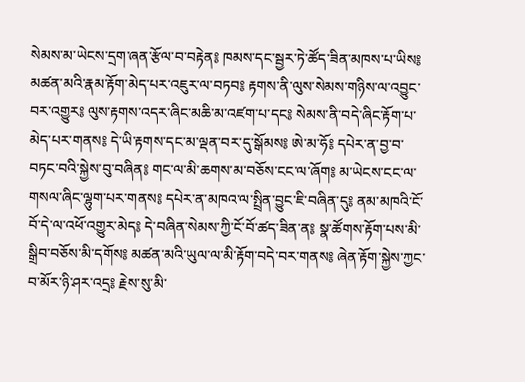སེམས་མ་ཡེངས་དྲག་ཞན་རྩོལ་བ་བརྟེན༔ ཁམས་དང་སྦྱར་ཏེ་ཚོད་ཟིན་མཁས་པ་ཡིས༔ མཚན་མའི་རྣམ་རྟོག་མེད་པར་འཇུར་ལ་བཏབ༔ རྟགས་ནི་ལུས་སེམས་གཉིས་ལ་འབྱུང་བར་འགྱུར༔ ལུས་རྟགས་འདར་ཞིང་མཆི་མ་འཛག་པ་དང༔ སེམས་ནི་བདེ་ཞིང་རྟོག་པ་མེད་པར་གནས༔ དེ་ཡི་རྟགས་དང་མ་ལྡན་བར་དུ་སྒོམས༔ ཨེ་མ་ཧོ༔ དཔེར་ན་བྱ་བ་བཏང་བའི་སྐྱེས་བུ་བཞིན༔ གང་ལ་མི་ཆགས་མ་བཅོས་ངང་ལ་ཞོག༔ མ་ཡེངས་ངང་ལ་གསལ་ཞིང་ལྷུག་པར་གནས༔ དཔེར་ན་མཁའ་ལ་སྤྲིན་བྱུང་ཇི་བཞིན་དུ༔ ནམ་མཁའི་ངོ་བོ་དེ་ལ་འཕོ་འགྱུར་མེད༔ དེ་བཞིན་སེམས་ཀྱི་ངོ་བོ་ཚད་ཟིན་ན༔ སྣ་ཚོགས་རྟོག་པས་མི་སྒྲིབ་བཅོས་མི་དགོས༔ མཚན་མའི་ཡུལ་ལ་མི་རྟོག་བདེ་བར་གནས༔ ཞེན་རྟོག་སྐྱེས་ཀྱང་བ་མོར་ཉི་ཤར་འདྲ༔ རྗེས་སུ་མི་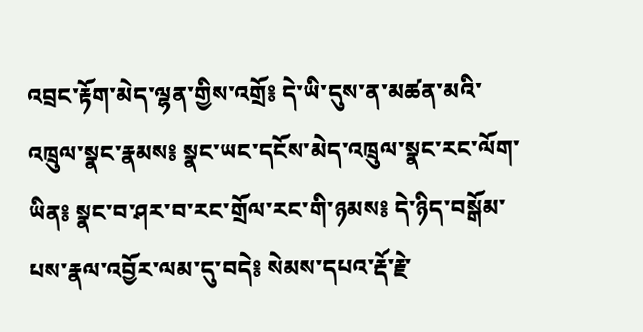འབྲང་རྟོག་མེད་ལྷན་གྱིས་འགྲོ༔ དེ་ཡི་དུས་ན་མཚན་མའི་འཁྲུལ་སྣང་རྣམས༔ སྣང་ཡང་དངོས་མེད་འཁྲུལ་སྣང་རང་ལོག་ཡིན༔ སྣང་བ་ཤར་བ་རང་གྲོལ་རང་གི་ཉམས༔ དེ་ཉིད་བསྒོམ་པས་རྣལ་འབྱོར་ལམ་དུ་བདེ༔ སེམས་དཔའ་རྡོ་རྗེ་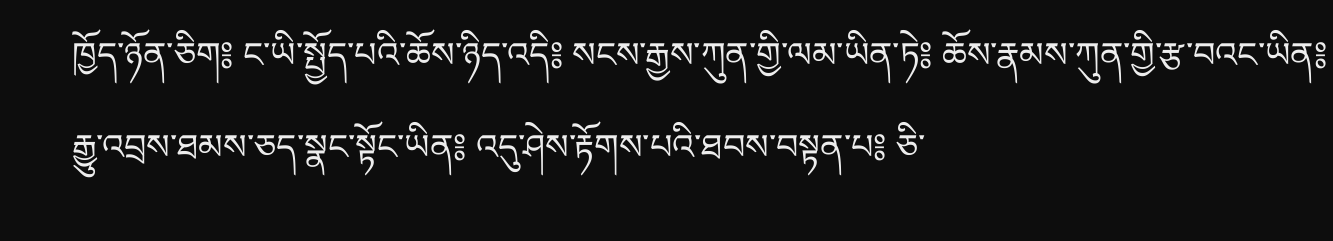ཁྱོད་ཉོན་ཅིག༔ ང་ཡི་སྤྱོད་པའི་ཆོས་ཉིད་འདི༔ སངས་རྒྱས་ཀུན་གྱི་ལམ་ཡིན་ཏེ༔ ཆོས་རྣམས་ཀུན་གྱི་རྩ་བའང་ཡིན༔ རྒྱུ་འབྲས་ཐམས་ཅད་སྣང་སྟོང་ཡིན༔ འདུ་ཤེས་རྟོགས་པའི་ཐབས་བསྟན་པ༔ ཅི་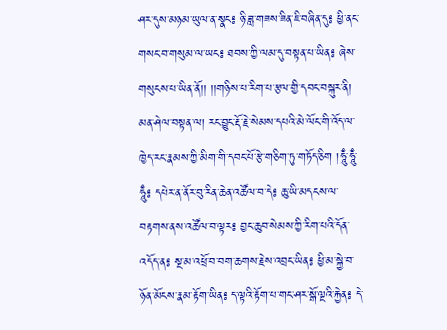ཤར་དུས་མཉམ་ཡུལ་ན་སྣང༔ ཉི་ཟླ་གཟས་ཟིན་ཇི་བཞིན་དུ༔ ཕྱི་ནང་གསང་བ་གསུམ་ལ་ཡང༔ ཐབས་ཀྱི་ལམ་དུ་བསྟན་པ་ཡིན༔ ཞེས་གསུངས་པ་ཡིན་ནོ།། །།གཉིས་པ་རིག་པ་རྩལ་གྱི་དབང་བསྐུར་ནི། མན་ཤེལ་བསྟན་ལ། རང་བྱུང་རྡོ་རྗེ་སེམས་དཔའི་མེ་ལོང་གི་འོད་ལ་ཁྱེད་རང་རྣམས་ཀྱི་མིག་གི་དབང་པོ་རྩེ་གཅིག་ཏུ་གཏོད་ཅིག །ཧཱུྃ་ཧཱུྃ་ཧཱུྃ༔ དཔེར་ན་ནོར་བུ་རིན་ཆེན་འཚོལ་བ་དེ༔ ཆུ་ཡི་མདངས་ལ་བརྟགས་ནས་འཚོལ་བ་ལྟར༔ བྱང་ཆུབ་སེམས་ཀྱི་རིག་པའི་དོན་འདོད་ན༔ སྔ་མ་འཕྲོ་བ་བག་ཆགས་རྗེས་འབྲང་ཡིན༔ ཕྱི་མ་སྐྱེ་བ་ཉོན་མོངས་རྣམ་རྟོག་ཡིན༔ ད་ལྟའི་རྟོག་པ་གང་ཤར་སྒོ་ལྔའི་རྐྱེན༔ དེ་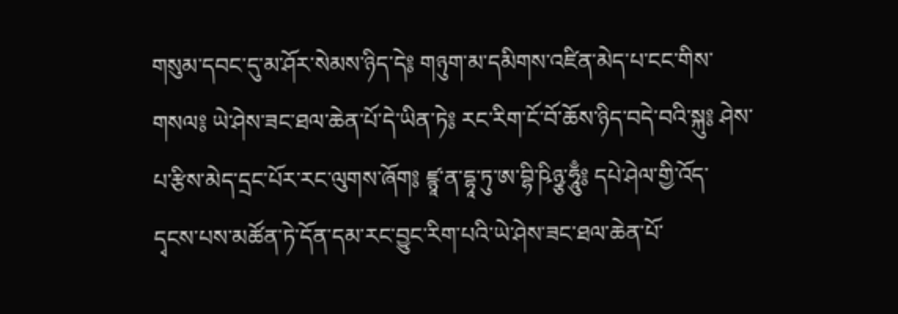གསུམ་དབང་དུ་མ་ཤོར་སེམས་ཉིད་དེ༔ གཉུག་མ་དམིགས་འཛིན་མེད་པ་ངང་གིས་གསལ༔ ཡེ་ཤེས་ཟང་ཐལ་ཆེན་པོ་དེ་ཡིན་ཏེ༔ རང་རིག་ངོ་བོ་ཆོས་ཉིད་བདེ་བའི་སྐུ༔ ཤེས་པ་རྩིས་མེད་དྲང་པོར་རང་ལུགས་ཞོག༔ ཛྙཱ་ན་དྷཱ་ཏུ་ཨ་བྷི་ཥིཉྩ་ཧཱུྃ༔ དཔེ་ཤེལ་གྱི་འོད་དྭངས་པས་མཚོན་ཏེ་དོན་དམ་རང་བྱུང་རིག་པའི་ཡེ་ཤེས་ཟང་ཐལ་ཆེན་པོ་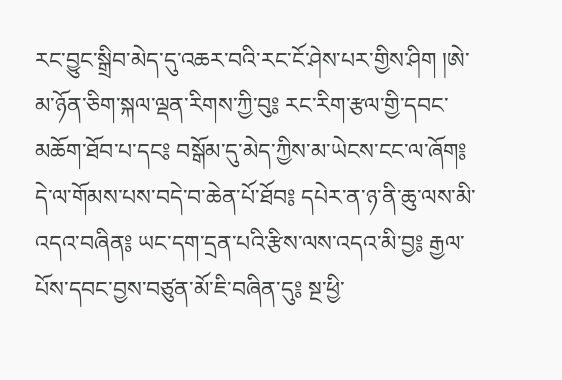རང་བྱུང་སྒྲིབ་མེད་དུ་འཆར་བའི་རང་ངོ་ཤེས་པར་གྱིས་ཤིག །ཨེ་མ་ཉོན་ཅིག་སྐལ་ལྡན་རིགས་ཀྱི་བུ༔ རང་རིག་རྩལ་གྱི་དབང་མཆོག་ཐོབ་པ་དང༔ བསྒོམ་དུ་མེད་ཀྱིས་མ་ཡེངས་ངང་ལ་ཞོག༔ དེ་ལ་གོམས་པས་བདེ་བ་ཆེན་པོ་ཐོབ༔ དཔེར་ན་ཉ་ནི་ཆུ་ལས་མི་འདའ་བཞིན༔ ཡང་དག་དྲན་པའི་རྩིས་ལས་འདའ་མི་བྱ༔ རྒྱལ་པོས་དབང་བྱས་བཙུན་མོ་ཇི་བཞིན་དུ༔ སྔ་ཕྱི་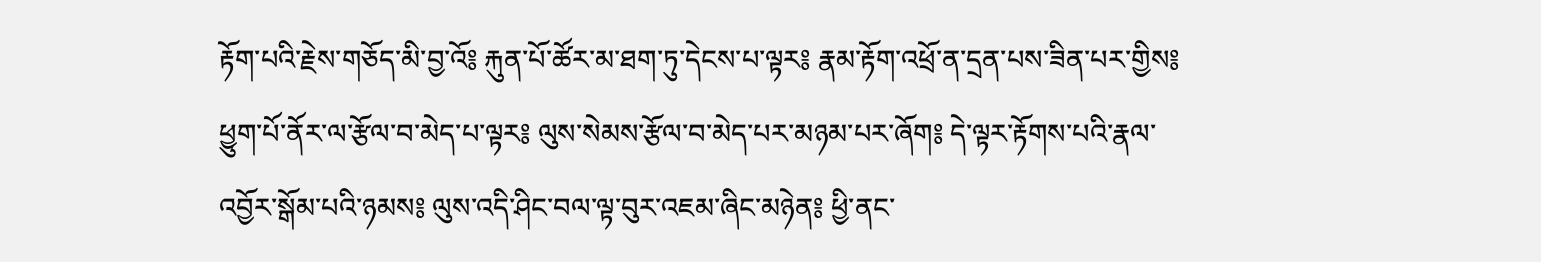རྟོག་པའི་རྗེས་གཅོད་མི་བྱ་འོ༔ རྐུན་པོ་ཚོར་མ་ཐག་ཏུ་དེངས་པ་ལྟར༔ རྣམ་རྟོག་འཕྲོ་ན་དྲན་པས་ཟིན་པར་གྱིས༔ ཕྱུག་པོ་ནོར་ལ་རྩོལ་བ་མེད་པ་ལྟར༔ ལུས་སེམས་རྩོལ་བ་མེད་པར་མཉམ་པར་ཞོག༔ དེ་ལྟར་རྟོགས་པའི་རྣལ་འབྱོར་སྒོམ་པའི་ཉམས༔ ལུས་འདི་ཤིང་བལ་ལྟ་བུར་འཇམ་ཞིང་མཉེན༔ ཕྱི་ནང་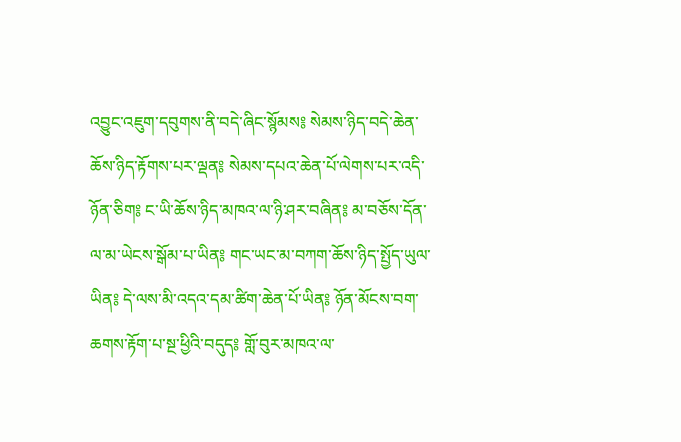འབྱུང་འཇུག་དབུགས་ནི་བདེ་ཞིང་སྙོམས༔ སེམས་ཉིད་བདེ་ཆེན་ཆོས་ཉིད་རྟོགས་པར་ལྡན༔ སེམས་དཔའ་ཆེན་པོ་ལེགས་པར་འདི་ཉོན་ཅིག༔ ང་ཡི་ཆོས་ཉིད་མཁའ་ལ་ཉི་ཤར་བཞིན༔ མ་བཅོས་དོན་ལ་མ་ཡེངས་སྒོམ་པ་ཡིན༔ གང་ཡང་མ་བཀག་ཆོས་ཉིད་སྤྱོད་ཡུལ་ཡིན༔ དེ་ལས་མི་འདའ་དམ་ཚིག་ཆེན་པོ་ཡིན༔ ཉོན་མོངས་བག་ཆགས་རྟོག་པ་སྔ་ཕྱིའི་བདུད༔ གློ་བུར་མཁའ་ལ་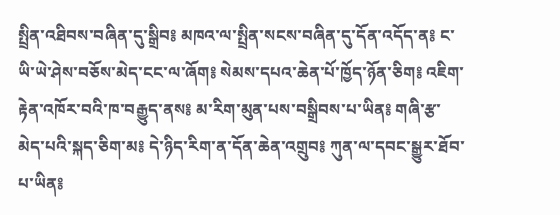སྤྲིན་འཐིབས་བཞིན་དུ་སྒྲིབ༔ མཁའ་ལ་སྤྲིན་སངས་བཞིན་དུ་དོན་འདོད་ན༔ ང་ཡི་ཡེ་ཤེས་བཅོས་མེད་ངང་ལ་ཞོག༔ སེམས་དཔའ་ཆེན་པོ་ཁྱོད་ཉོན་ཅིག༔ འཇིག་རྟེན་འཁོར་བའི་ཁ་བརྒྱུད་ནས༔ མ་རིག་མུན་པས་བསྒྲིབས་པ་ཡིན༔ གཞི་རྩ་མེད་པའི་སྐད་ཅིག་མ༔ དེ་ཉིད་རིག་ན་དོན་ཆེན་འགྲུབ༔ ཀུན་ལ་དབང་སྒྱུར་ཐོབ་པ་ཡིན༔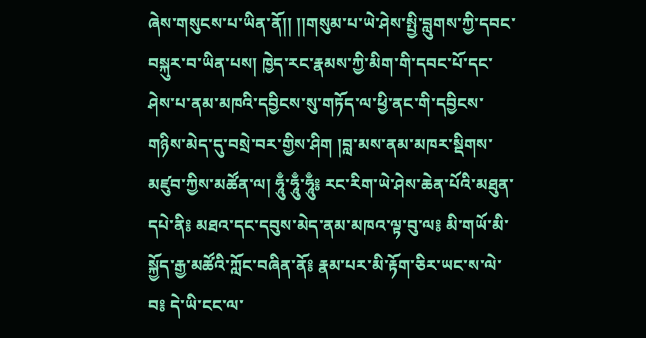ཞེས་གསུངས་པ་ཡིན་ནོ།། །།གསུམ་པ་ཡེ་ཤེས་སྤྱི་བླུགས་ཀྱི་དབང་བསྐུར་བ་ཡིན་པས། ཁྱེད་རང་རྣམས་ཀྱི་མིག་གི་དབང་པོ་དང་ཤེས་པ་ནམ་མཁའི་དབྱིངས་སུ་གཏོད་ལ་ཕྱི་ནང་གི་དབྱིངས་གཉིས་མེད་དུ་བསྲེ་བར་གྱིས་ཤིག །བླ་མས་ནམ་མཁར་སྡིགས་མཛུབ་ཀྱིས་མཚོན་ལ། ཧཱུྃ་ཧཱུྃ་ཧཱུྃ༔ རང་རིག་ཡེ་ཤེས་ཆེན་པོའི་མཐུན་དཔེ་ནི༔ མཐའ་དང་དབུས་མེད་ནམ་མཁའ་ལྟ་བུ་ལ༔ མི་གཡོ་མི་སྐྱོད་རྒྱ་མཚོའི་ཀློང་བཞིན་ནོ༔ རྣམ་པར་མི་རྟོག་ཅིར་ཡང་ས་ལེ་བ༔ དེ་ཡི་ངང་ལ་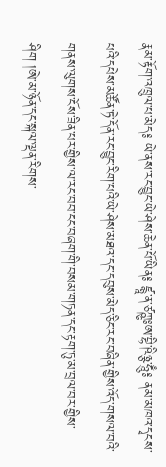རྣམ་རྟོག་འཁྲུལ་པ་མེད༔ ཡེ་ནས་རང་བྱུང་ཡེ་ཤེས་ཆེན་པོ་ཡིན༔ ཛྙཱ་ན་ཙཀྵུཿཨ་བྷི་ཥིཉྩ་ཧཱུྃ༔ ནམ་མཁའ་དྭངས་པའི་དཔེས་མཚོན་ཏེ་དོན་རང་བྱུང་རིག་པའི་ཡེ་ཤེས་མཐའ་དང་དབུས་མེད་ཅིང་རང་བཞིན་གྱིས་འོད་གསལ་བའི་གནས་ལུགས་ངོས་ཟིན་པར་གྱིས་ལ་རང་བབ་ངང་བཞག་གི་བསམ་གཏན་དང་རྟག་ཏུ་མ་བྲལ་བར་གྱིས་ཤིག །ཨེ་མ་ཉོན་དང་སྐལ་ལྡན་རིགས་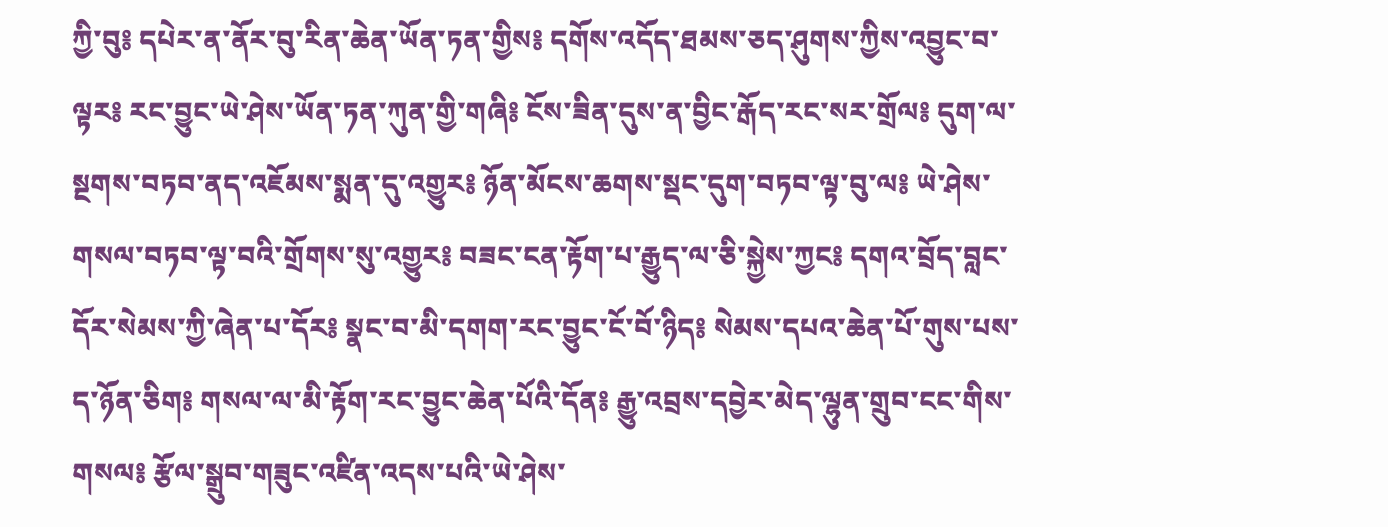ཀྱི་བུ༔ དཔེར་ན་ནོར་བུ་རིན་ཆེན་ཡོན་ཏན་གྱིས༔ དགོས་འདོད་ཐམས་ཅད་ཤུགས་ཀྱིས་འབྱུང་བ་ལྟར༔ རང་བྱུང་ཡེ་ཤེས་ཡོན་ཏན་ཀུན་གྱི་གཞི༔ ངོས་ཟིན་དུས་ན་བྱིང་རྒོད་རང་སར་གྲོལ༔ དུག་ལ་སྔགས་བཏབ་ནད་འཇོམས་སྨན་དུ་འགྱུར༔ ཉོན་མོངས་ཆགས་སྡང་དུག་བཏབ་ལྟ་བུ་ལ༔ ཡེ་ཤེས་གསལ་བཏབ་ལྟ་བའི་གྲོགས་སུ་འགྱུར༔ བཟང་ངན་རྟོག་པ་རྒྱུད་ལ་ཅི་སྐྱེས་ཀྱང༔ དགའ་བྲོད་བླང་དོར་སེམས་ཀྱི་ཞེན་པ་དོར༔ སྣང་བ་མི་དགག་རང་བྱུང་ངོ་བོ་ཉིད༔ སེམས་དཔའ་ཆེན་པོ་གུས་པས་ད་ཉོན་ཅིག༔ གསལ་ལ་མི་རྟོག་རང་བྱུང་ཆེན་པོའི་དོན༔ རྒྱུ་འབྲས་དབྱེར་མེད་ལྷུན་གྲུབ་ངང་གིས་གསལ༔ རྩོལ་སྒྲུབ་གཟུང་འཛིན་འདས་པའི་ཡེ་ཤེས་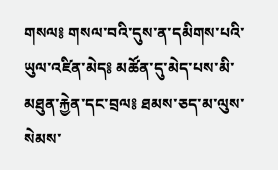གསལ༔ གསལ་བའི་དུས་ན་དམིགས་པའི་ཡུལ་འཛིན་མེད༔ མཚོན་དུ་མེད་པས་མི་མཐུན་རྐྱེན་དང་བྲལ༔ ཐམས་ཅད་མ་ལུས་སེམས་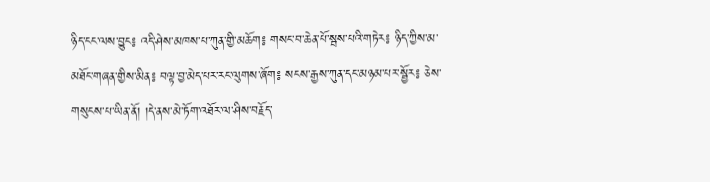ཉིད་ངང་ལས་བྱུང༔ འདི་ཤེས་མཁས་པ་ཀུན་གྱི་མཆོག༔ གསང་བ་ཆེན་པོ་སྦས་པའི་གཏེར༔ ཉིད་ཀྱིས་མ་མཐོང་གཞན་གྱིས་མིན༔ བལྟ་བྱ་མེད་པར་རང་ལུགས་ཞོག༔ སངས་རྒྱས་ཀུན་དང་མཉམ་པར་སྦྱོར༔ ཅེས་གསུངས་པ་ཡིན་ནོ། །དེ་ནས་མེ་ཏོག་འཐོར་ལ་ཤིས་བརྗོད་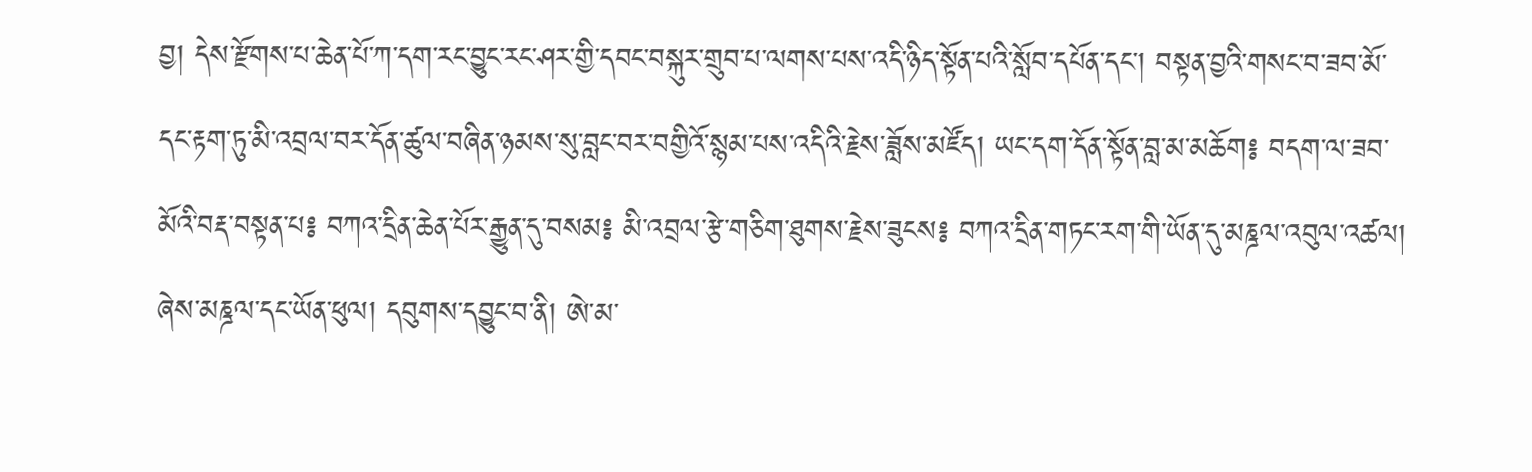བྱ། དེས་རྫོགས་པ་ཆེན་པོ་ཀ་དག་རང་བྱུང་རང་ཤར་གྱི་དབང་བསྐུར་གྲུབ་པ་ལགས་པས་འདི་ཉིད་སྟོན་པའི་སློབ་དཔོན་དང་། བསྟན་བྱའི་གསང་བ་ཟབ་མོ་དང་རྟག་ཏུ་མི་འབྲལ་བར་དོན་ཚུལ་བཞིན་ཉམས་སུ་བླང་བར་བགྱིའོ་སྙམ་པས་འདིའི་རྗེས་ཟློས་མཛོད། ཡང་དག་དོན་སྟོན་བླ་མ་མཆོག༔ བདག་ལ་ཟབ་མོའི་བརྡ་བསྟན་པ༔ བཀའ་དྲིན་ཆེན་པོར་རྒྱུན་དུ་བསམ༔ མི་འབྲལ་རྩེ་གཅིག་ཐུགས་རྗེས་ཟུངས༔ བཀའ་དྲིན་གཏང་རག་གི་ཡོན་དུ་མཎྜལ་འབུལ་འཚལ། ཞེས་མཎྜལ་དང་ཡོན་ཕུལ། དབུགས་དབྱུང་བ་ནི། ཨེ་མ་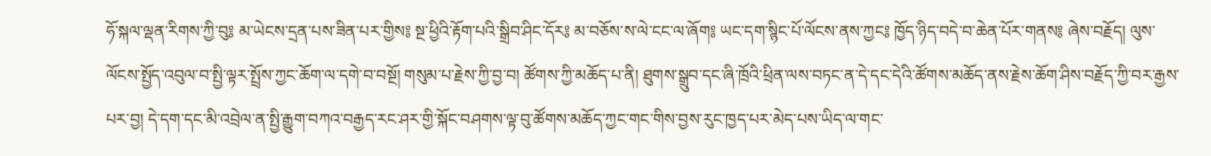ཧོ་སྐལ་ལྡན་རིགས་ཀྱི་བུ༔ མ་ཡེངས་དྲན་པས་ཟིན་པར་གྱིས༔ སྔ་ཕྱིའི་རྟོག་པའི་སྒྲིབ་ཤིང་དོར༔ མ་བཅོས་ས་ལེ་ངང་ལ་ཞོག༔ ཡང་དག་སྙིང་པོ་ལོངས་ནས་ཀྱང༔ ཁྱོད་ཉིད་བདེ་བ་ཆེན་པོར་གནས༔ ཞེས་བརྗོད། ལུས་ལོངས་སྤྱོད་འབུལ་བ་སྤྱི་ལྟར་སྤྲོས་ཀྱང་ཆོག་ལ་དགེ་བ་བསྔོ། གསུམ་པ་རྗེས་ཀྱི་བྱ་བ། ཚོགས་ཀྱི་མཆོད་པ་ནི། ཐུགས་སྒྲུབ་དང་ཞི་ཁྲོའི་ཕྲིན་ལས་བཏང་ན་དེ་དང་དེའི་ཚོགས་མཆོད་ནས་རྗེས་ཆོག་ཤིས་བརྗོད་ཀྱི་བར་རྒྱས་པར་བྱ། དེ་དག་དང་མི་འབྲེལ་ན་སྤྱི་རྒྱུག་བཀའ་བརྒྱད་རང་ཤར་གྱི་སྐོང་བཤགས་ལྟ་བུ་ཚོགས་མཆོད་ཀྱང་གང་གིས་བྱས་རུང་ཁྱད་པར་མེད་པས་ཡིད་ལ་གང་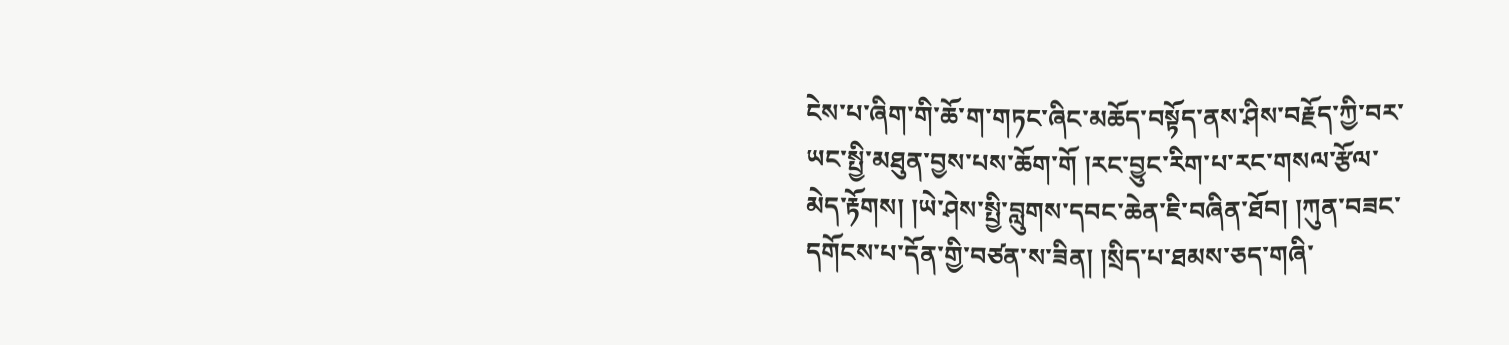ངེས་པ་ཞིག་གི་ཆོ་ག་གཏང་ཞིང་མཆོད་བསྟོད་ནས་ཤིས་བརྗོད་ཀྱི་བར་ཡང་སྤྱི་མཐུན་བྱས་པས་ཆོག་གོ །རང་བྱུང་རིག་པ་རང་གསལ་རྩོལ་མེད་རྟོགས། །ཡེ་ཤེས་སྤྱི་བླུགས་དབང་ཆེན་ཇི་བཞིན་ཐོབ། །ཀུན་བཟང་དགོངས་པ་དོན་གྱི་བཙན་ས་ཟིན། །སྲིད་པ་ཐམས་ཅད་གཞི་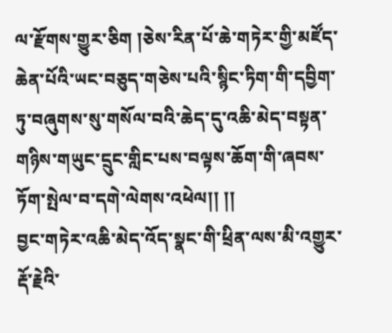ལ་རྫོགས་གྱུར་ཅིག །ཅེས་རིན་པོ་ཆེ་གཏེར་གྱི་མཛོད་ཆེན་པོའི་ཡང་བཅུད་གཅེས་པའི་སྙིང་ཏིག་གི་དབྱིག་ཏུ་བཞུགས་སུ་གསོལ་བའི་ཆེད་དུ་འཆི་མེད་བསྟན་གཉིས་གཡུང་དྲུང་གླིང་པས་བལྟས་ཆོག་གི་ཞབས་ཏོག་སྤེལ་བ་དགེ་ལེགས་འཕེལ།། །།
བྱང་གཏེར་འཆི་མེད་འོད་སྣང་གི་ཕྲིན་ལས་མི་འགྱུར་རྡོ་རྗེའི་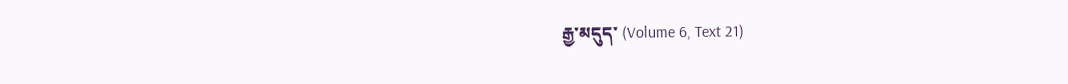རྒྱ་མདུད་ (Volume 6, Text 21)